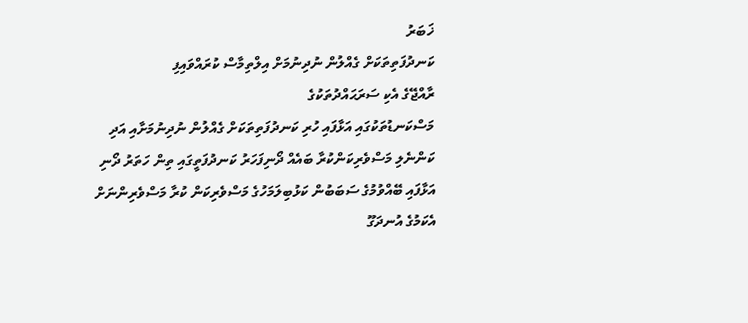ޚަބަރު
ކަނދުފަތިތަކަށް ގެއްލުން ނުދިނުމަށް އިލްތިމާސް ކުރައްވައިފި
ރާއްޖޭގެ އެކި ސަރަޙައްދުތަކުގެ
މަސްކަނޑުތަކުގައި އަޅާފައި ހުރި ކަނދުފަތިތަކަށް ގެއްލުން ނުދިނުމަށާއި އަދި ކަންނެލި މަސްވެރިކަންކުރާ ބައެއް ދޯނިފަހަރު ކަނދުފަތީގައި ތިން ހަތަރު ދޯނި
އަޅާފައި ބޭއްވުމުގެ ސަބަބުން ކަޅުބިލަމަހުގެ މަސްވެރިކަން ކުރާ މަސްވެރިންނަށް އެކަމުގެ އުނދަގޫ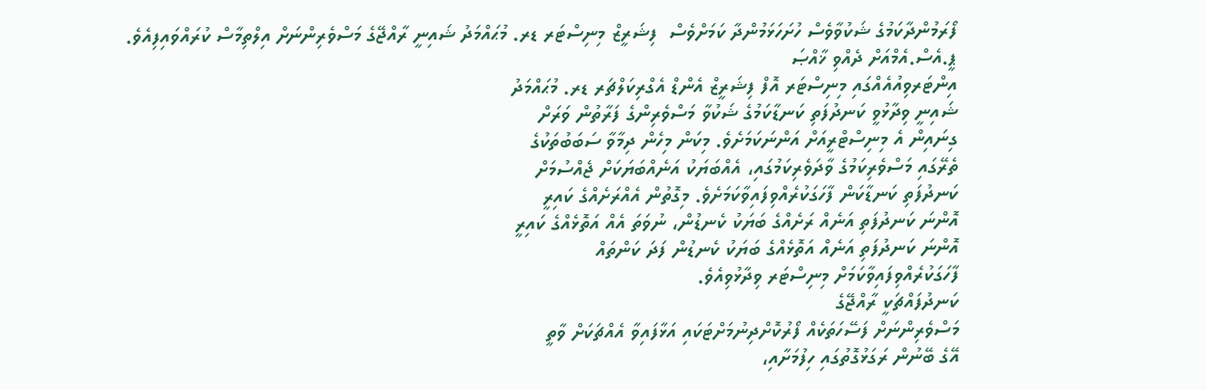ފޯރަމުންދާކަމުގެ ޝަކުވާވެސް ހުށަހަޅަމުންދާ ކަމަށްވެސް  ފިޝަރީޒް މިނިސްޓަރ ޑރ. މުޙައްމަދު ޝައިނީ ރާއްޖޭގެ މަސްވެރިންނަށް އިލްތިމާސް ކުރައްވައިފިއެވެ.
ޕީ.އެސް.އެމްއަށް ދެއްވި ޚާއްޞަ
އިންޓަރވިއުއެއްގައި މިނިސްޓަރ އޮފް ފިޝަރީޒް އެންޑް އެގްރިކަލްޗަރ ޑރ. މުޙައްމަދު
ޝައިނީ ވިދާޅުވީ ކަނދުފަތި ކަނޑާކަމުގެ ޝަކުވާ މަސްވެރިންގެ ފަރާތުން ވަރަށް
ގިނައިން އެ މިނިސްޓްރީއަށް އަންނަކަމަށެވެ. މިކަން މިހެން ދިމާވާ ސަބަބުތަކުގެ
ތެރޭގައި މަސްވެރިކަމުގެ ވާދަވެރިކަމުގައި، އެއްބަޔަކު އަނެއްބަޔަކަށް ޖެއްސުމަށް
ކަނދުފަތި ކަނޑާކަން ފާހަގަކުރެއްވިފައިވާކަމަށެވެ. މިގޮތުން އެއްރަށެއްގެ ކައިރީ
އޮންނަ ކަނދުފަތި އަނެއް ރަށެއްގެ ބަޔަކު ކެނޑުން، ނުވަތަ އެއް އަތޮޅެއްގެ ކައިރީ
އޮންނަ ކަނދުފަތި އަނެއް އަތޮޅެއްގެ ބަޔަކު ކެނޑުން ފަދަ ކަންތައް
ފާހަގަކުރެއްވިފައިވާކަމަށް މިނިސްޓަރ ވިދާޅުވިއެވެ.
ކަނދުފައްޗަކީ ރާއްޖޭގެ
މަސްވެރިންނަށް ފަސޭހަތަކެއް ފޯރުކޮށްދިނުމަށްޓަކައި އަޅާފައިވާ އެއްޗަކަށް ވާތީ
އޭގެ ބޭނުން ރަގަޅުގޮތުގައި ހިފުމަށާއި،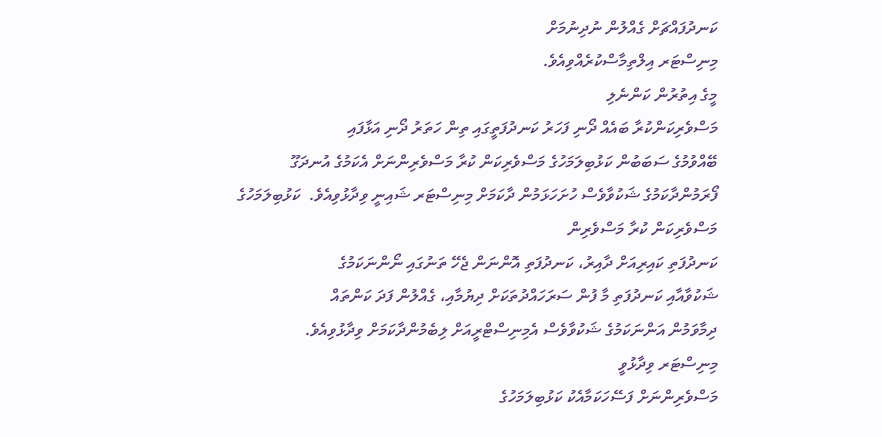ކަނދުފައްޗަށް ގެއްލުން ނުދިނުމަށް
މިނިސްޓަރ އިލްތިމާސްކުރެއްވިއެވެ.
މީގެ އިތުރުން ކަންނެލި
މަސްވެރިކަންކުރާ ބައެއް ދޯނި ފަހަރު ކަނދުފަތީގައި ތިން ހަތަރު ދޯނި އަޅާފައި
ބޭއްވުމުގެ ސަބަބުން ކަޅުބިލަމަހުގެ މަސްވެރިކަން ކުރާ މަސްވެރިންނަށް އެކަމުގެ އުނދަގޫ
ފޯރަމުންދާކަމުގެ ޝަކުވާވެސް ހުށަހަޅަމުން ދާކަމަށް މިނިސްޓަރ ޝައިނީ ވިދާޅުވިއެވެ.  ކަޅުބިލަމަހުގެ މަސްވެރިކަން ކުރާ މަސްވެރިން
ކަނދުފަތި ކައިރިއަށް ދާއިރު، ކަނދުފަތި އޮންނަން ޖެހޭ ތަނުގައި ނޯންނަކަމުގެ
ޝަކުވާއާއި ކަނދުފަތި މާ ފުން ސަރަހައްދުތަކަށް ދިޔުމާއި، ގެއްލުން ފަދަ ކަންތައް
ދިމާވަމުން އަންނަކަމުގެ ޝަކުވާވެސް އެމިނިސްޓްރީއަށް ލިބެމުންދާކަމަށް ވިދާޅުވިއެވެ.
މިނިސްޓަރ ވިދާޅުވީ
މަސްވެރިންނަށް ފަސޭހަކަމާއެކު ކަޅުބިލަމަހުގެ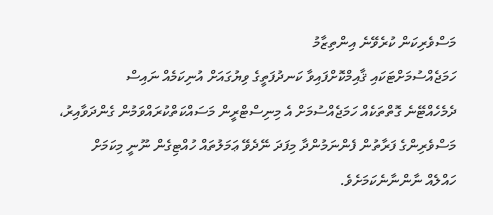މަސްވެރިކަން ކުރެވޭނެ އިންތިޒާމު
ހަމަޖެއްސުމަށްޓަކައި ޤާއިމްކޮށްފައިވާ ކަނދުފަތީގެ ވިޔުގައަށް އުނިކަމެއް ނައިސް
ދެމެހެއްޓޭނެ ގޮތްތަކެއް ހަމަޖެއްސުމަށް އެ މިނިސްޓްރީން މަސައްކަތްކުރައްވަމުން ގެންދަވާއިރު،
މަސްވެރިންގެ ފަރާތުން ފެންނަމުންދާ މިފަދަ ނޭދެވޭ ޢަމަލުތައް ހުއްޓިގެން ނޫނީ މިކަމަށް
ހައްލެއް ނާންނާނެކަމަށެވެ.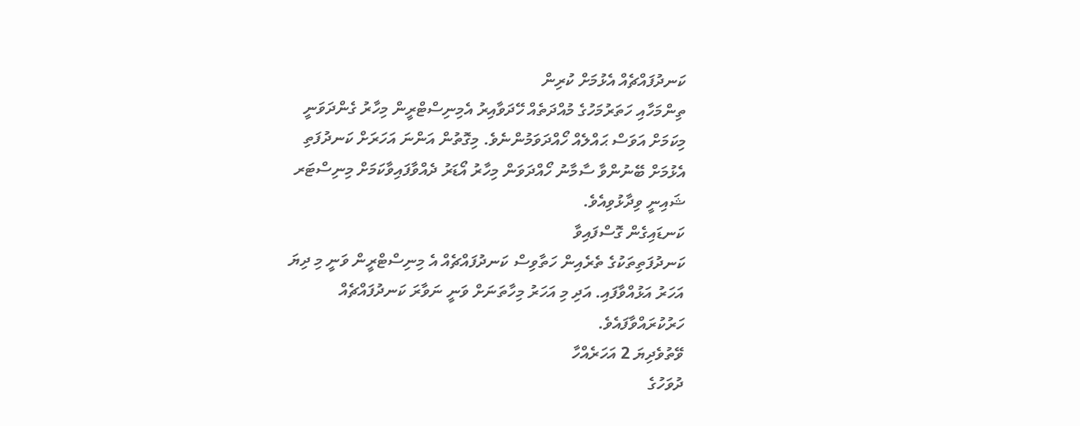ކަނދުފައްޗެއް އެޅުމަށް ކުރިން
ތިންމަހާއި ހަތަރުމަހުގެ މުއްދަތެއް ހޭދަވާއިރު އެމިނިސްޓްރީން މިހާރު ގެންދަވަނީ
މިކަމަށް އަވަސް ޙައްލެއް ހޯއްދަވަމުންނެވެ. މިގޮތުން އަންނަ އަހަރަށް ކަނދުފަތި
އެޅުމަށް ބޭނުންވާ ސާމާނު ހޯއްދަވަން މިހާރު އޯޑަރު ދެއްވާފައިވާކަމަށް މިނިސްޓަރ
ޝައިނީ ވިދާޅުވިއެވެ.
ކަނޑައިގެން ގޮސްފައިވާ
ކަނދުފަތިތަކުގެ ތެރެއިން ހަތާވިސް ކަނދުފައްޗެއް އެ މިނިސްޓްރީން ވަނީ މި ދިޔަ
އަހަރު އަޅުއްވާފައި. އަދި މި އަހަރު މިހާތަނަށް ވަނީ ނަވާރަ ކަނދުފައްޗެއް
ހަރުކުރައްވާފައެވެ.
ވޭތުވެދިޔަ 2 އަހަރެއްހާ
ދުވަހުގެ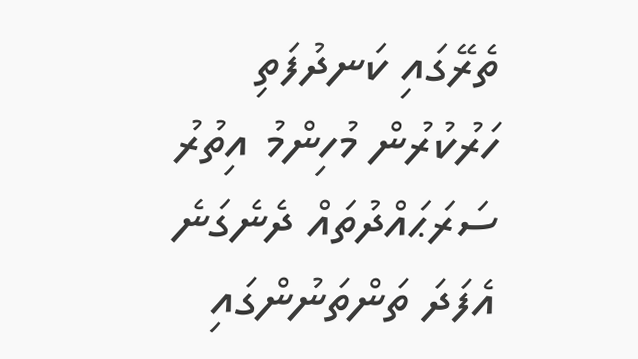ތެރޭގައި ކަނދުފަތި ހަރުކުރުން މުހިންމު އިތުރު ސަރަޙައްދުތައް ދެނެގަނެ
އެފަދަ ތަންތަނުންގައި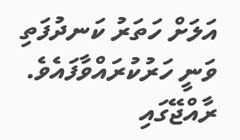އަލަށް ހަތަރު ކަނދުފަތި ވަނީ ހަރުކުރައްވާފައެވެ. ރާއްޖޭގައި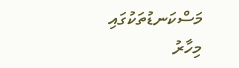މަސްކަނޑުތަކުގައި މިހާރު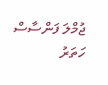ޖުމްލަ ފަންސާސް ހަތަރު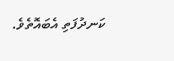ކަނދުފަތި އެބައޮތެވެ.